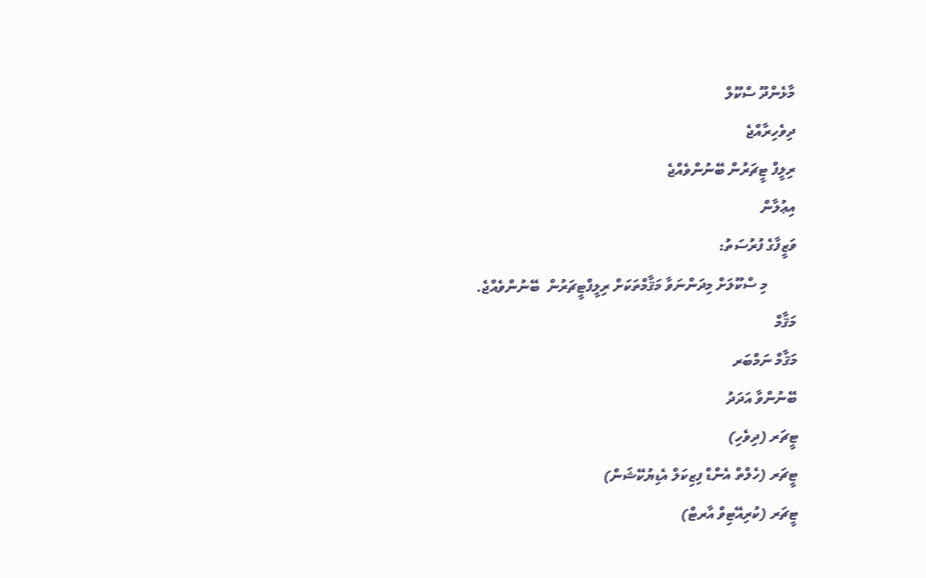މާޅެންދޫ ސްކޫލް
ދިވެހިރާއްޖެ
ރިލީފް ޓީޗަރުން ބޭނުންވެއްޖެ
އިޢުލާން
ވަޒީފާގެ ފުރުސަތު:
        މި ސްކޫލަށް މިދަންނަވާ މަޤާމްތަކަށް ރިލީފްޓީޗަރުން  ބޭނުންވެއްޖެ.
މަޤާމް
މަޤާމް ނަމްބަރ
ބޭނުންވާ އަދަދު
ޓީޗަރ (ދިވެހި)
ޓީޗަރ (ހެލްތް އެންޑް ފިޒިކަލް އެޑިޔުކޭޝަން)
ޓީޗަރ (ކުރިއޭޓިވް އާރޓް)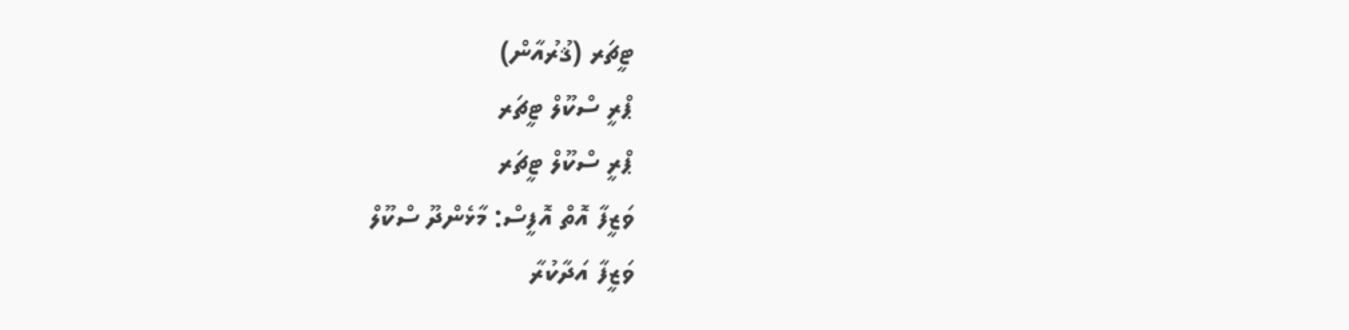ޓީޗަރ (ޤުރުއާން)
ޕްރީ ސްކޫލް ޓީޗަރ
ޕްރީ ސްކޫލް ޓީޗަރ
ވަޒީފާ އޮތް އޮފީސް: މާޅެންދޫ ސްކޫލް
ވަޒީފާ އަދާކުރާ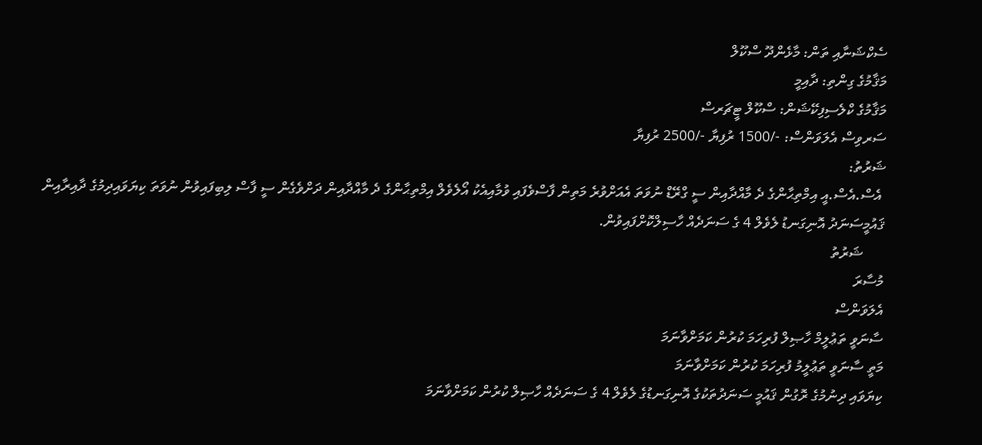ސެކްޝަނާއި ތަން: މާޅެންދޫ ސްކޫލް
މަޤާމުގެ ގިންތި: ދާއިމީ
މަޤާމުގެ ކްލެސިފިކޭޝަން: ސްކޫލް ޓީޗަރސް
ސަރވިސް އެލަވަންސް: -/1500 ރުފިޔާ -/2500 ރުފިޔާ
ޝަރުތު:
 އެސް.އެސް.އީ އިމްތިޙާންގެ ދެ މާއްދާއިން ސީ ގްރޭޑް ނުވަތަ އެއަށްވުރެ މަތިން ފާސްވެފައި ވުމާއިއެކު އޯލެވެލް އިމްތިޙާންގެ ދެ މާއްދާއިން ދަށްވެގެން ސީ ފާސް ލިބިފައިވުން ނުވަތަ ކިޔަވައިދިމުގެ ދާއިރާއިން ޤައުމީސަނަދު އޮނިގަނޑު ލެވެލް 4 ގެ ސަނަދެއް ހާސިލްކޮށްފައިވުން.
      ޝަރުތު
މުސާރަ
އެލަވަންސް
ސާނަވީ ތަޢުލީމް ހާޞިލް ފުރިހަމަ ކުރުން ކަމަށްވާނަމަ
މަތީ ސާނަވީ ތަޢުލީމު ފުރިހަމަ ކުރުން ކަމަށްވާނަމަ
ކިޔަވައި ދިނުމުގެ ރޮގުން ޤައުމީ ސަނަދުތަކުގެ އޮނިގަނޑުގެ ލެވެލް 4 ގެ ސަނަދެއް ހާޞިލް ކުރުން ކަމަށްވާނަމަ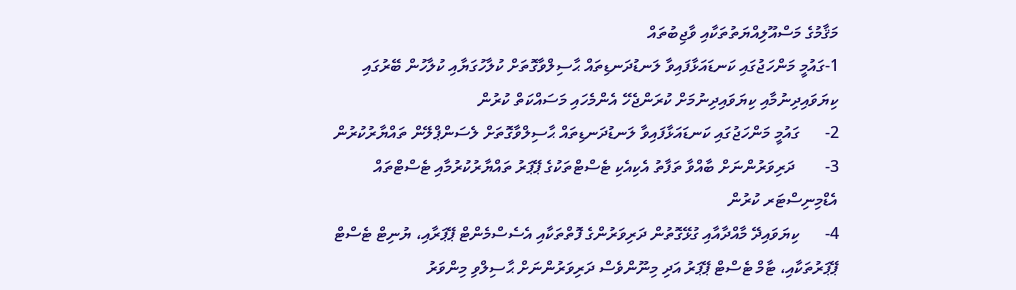މަޤާމުގެ މަސްއޫލިއްޔަތުތަކާއި ވާޖިބުތައް
1-ގައުމީ މަންހަޖުގައި ކަނޑައަޅާފައިވާ ލަނޑުދަނޑިތައް ޙާސިލްވާގޮތަށް ކުލާހުގަޔާއި ކުލާހުން ބޭރުގައި ކިޔަވައިދިނުމާއި ކިޔަވައިދިނުމަށް ކުރަންޖެހޭ އެންމެހައި މަސައްކަތް ކުރުން
2-      ގައުމީ މަންހަޖުގައި ކަނޑައަޅާފައިވާ ލަނޑުދަނޑިތައް ޙާސިލްވާގޮތަށް ލެސަންޕްލޭން ތައްޔާރުކުރުން
3-       ދަރިވަރުންނަށް ބާއްވާ ތަފާތު އެކިއެކި ޓެސްޓްތަކުގެ ޕޭޕަރު ތައްޔާރުކުރުމާއި ޓެސްޓްތައް އެޑްމިނިސްޓަރ ކުރުން
4-      ކިޔަވައިދޭ މާއްދާއާއި ގުޅޭގޮތުން ދަރިވަރުންގެ ފޮތްތަކާއި އެސެސްމެންޓް ޕޭޕަރާއި، ޔުނިޓް ޓެސްޓް ޕޭޕަރުތަކާއި، ޓާމް ޓެސްޓް ޕޭޕަރު އަދި މިނޫންވެސް ދަރިވަރުންނަށް ޙާސިލްވި މިންވަރު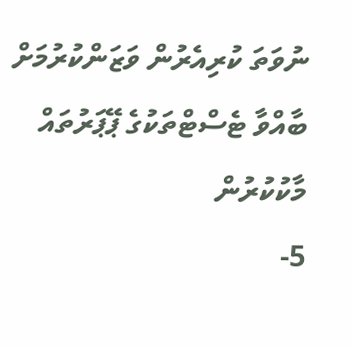ނުވަތަ ކުރިއެރުން ވަޒަންކުރުމަށް ބާއްވާ ޓެސްޓްތަކުގެ ޕޭޕަރުތައް މާކުކުރުން
5-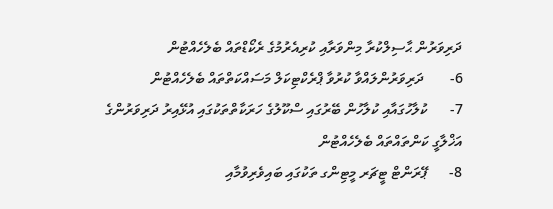ދަރިވަރުން ޙާސިލްކުރާ މިންވަރާއި ކުރިއެރުމުގެ ރެކޯޑްތައް ބެލެހެއްޓުން
6-       ދަރިވަރުންލައްވާ ކުރުވާ ޕްރެކްޓިކަލް މަސައްކަތްތައް ބެލެހެއްޓުން
7-      ކުލާހުގައާއި ކުލާހުން ބޭރުގައި ސްކޫލުގެ ހަރަކާތްތަކުގައި އުޅޭއިރު ދަރިވަރުންގެ އަޚްލާގީ ކަންތައްތައް ބެލެހެއްޓުން
8-      ޕޭރަންޓް ޓީޗަރ މީޓިންގ ތަކުގައި ބައިވެރިވުމާއި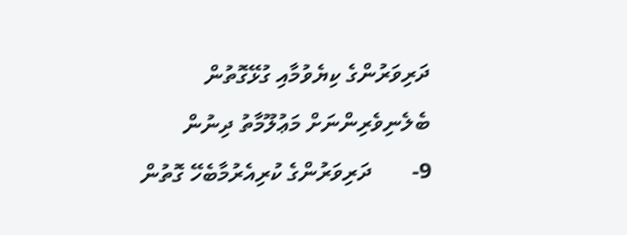ދަރިވަރުންގެ ކިޔެވުމާއި ގުޅޭގޮތުން ބެލެނިވެރިންނަށް މަޢުލޫމާތު ދިނުން
9-       ދަރިވަރުންގެ ކުރިއެރުމާބެހޭ ގޮތުން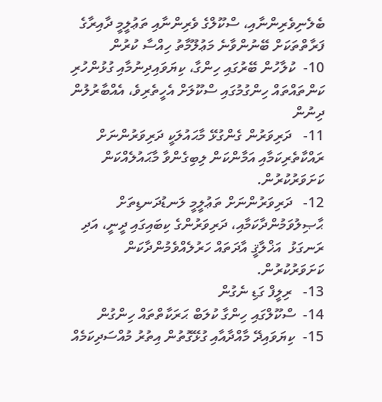ބެލެނިވެރިންނާއި، ސްކޫލްގެ ވެރިންނާއި ތަޢުލީމީ ދާއިރާގެ ފަރާތްތަކަށް ބޭނުންވާނެ މަޢުލޫމާތު ހިއްސާ ކުރުން
10-  ކުލާހުން ބޭރުގައި ހިންގާ، ކިޔަވައިދިނުމާއި ގުޅުންހުރި ކަންތައްތައް ހިންގުމުގައި ސްކޫލަށް އެހީތެރިވެ، އެއްބާރުލުން ދިނުން
11-   ދަރިވަރުން ގެންގުޅޭ މާޙައުލަކީ ދަރިވަރުންނަށް ރައްކާތެރިކަމާއި އަމާންކަން ލިބިގެންވާ މާޙައުލެއްކަން ކަށަވަރުކުރުން.
12-   ދަރިވަރުންނަށް ތަޢުލީމީ ލަނޑުދަނޑިތަށް ޙާޞިލުވަމުންދާކަމާއި، ދަރިވަރުންގެ ކިބައިގައި ދީނީ، އަދި ރަނގަޅު  އަޚްލާޤީ އާދަތައް ހަރުލެއްވެމުންދާކަން ކަށަވަރުކުރުން.
13-   ރިލީފް ގަޑި ނެގުން
14-  ސްކޫލްގައި ހިންގާ ކުލަބް ޙަރަކާތްތައް ހިންގުން
15-  ކިޔަވައިދޭ މާއްދާއާއި ގުޅޭގޮތުން އިތުރު މުއްސަދިކަމެއް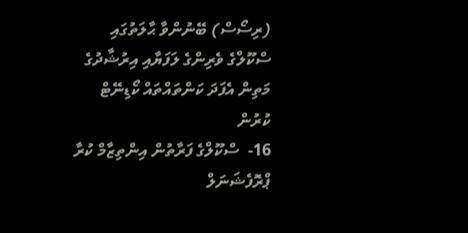(ރިސޯސް) ބޭނުންވާ ޙާލަތުގައި ސްކޫލްގެ ވެރިންގެ ލަފަޔާއި އިރުޝާދުގެ މަތިން އެފަދަ ކަންތައްތައް ކޯޑިނޭޓް ކުރުން
16-  ސްކޫލްގެ ފަރާތުން އިންތިޒާމް ކުރާ ޕްރޮފެޝަނަލް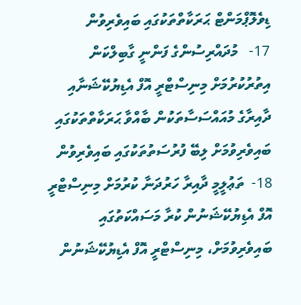ޑިވެލޮޕްމަންޓް ޙަރަކާތްތަކުގައި ބައިވެރިވުން
17-   މުދައްރިސުންގެ ފަންނީ ގާބިލްކަން އިތުރުކުރުމަށް މިނިސްޓްރީ އޮފް އެޑިޔުކޭޝަނާއި ދާއިރާގެ މުއައްސަސާތަކުން ބާއްވާ ޙަރަކާތްތަކުގައި ބައިވެރިވުމަށް ލިބޭ ފުރުސަތުތަކުގައި ބައިވެރިވުން
18-  ތަޢުލީމީ ދާއިރާ ހަރުދަނާ ކުރުމަށް މިނިސްޓްރީ އޮފް އެޑިޔުކޭޝަނުން ކުރާ މަސައްކަތުގައި ބައިވެރިވުމަށް، މިނިސްޓްރީ އޮފް އެޑިޔުކޭޝަނުން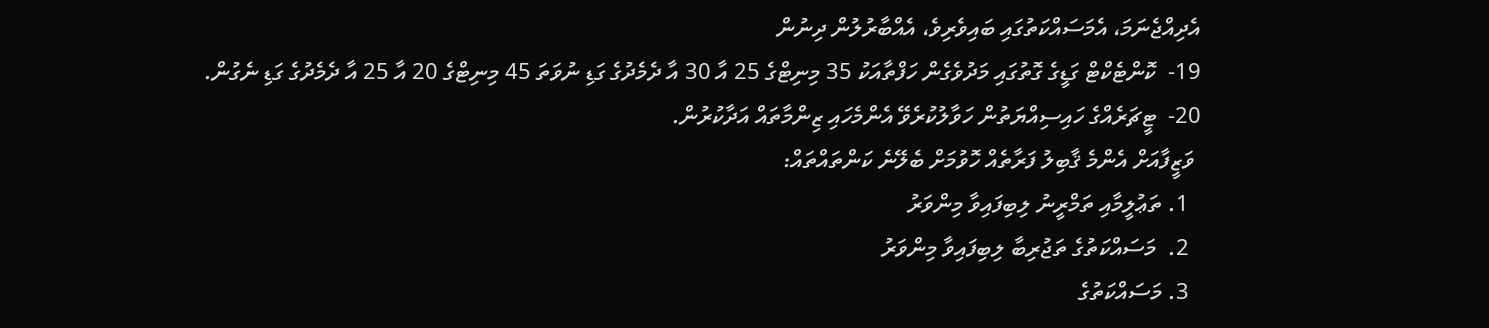އެދިއްޖެނަމަ، އެމަސައްކަތުގައި ބައިވެރިވެ، އެއްބާރުލުން ދިނުން
19-  ކޮންޓެކްޓް ގަޑީގެ ގޮތުގައި މަދުވެގެން ހަފްތާއަކު 35 މިނިޓްގެ 25 އާ 30 އާ ދެމެދުގެ ގަޑި ނުވަތަ 45 މިނިޓްގެ 20 އާ 25 އާ ދެމެދުގެ ގަޑި ނެގުން.
20-  ޓީޗަރެއްގެ ހައިސިއްޔަތުން ހަވާލުކުރެވޭ އެންމެހައި ޒިންމާތައް އަދާކުރުން.
 ވަޒީފާއަށް އެންމެ ޤާބިލު ފަރާތެއް ހޮވުމަށް ބެލޭނެ ކަންތައްތައް:
  1. ތަޢުލީމާއި ތަމްރީނު ލިބިފައިވާ މިންވަރު
  2.  މަސައްކަތުގެ ތަޖުރިބާ ލިބިފައިވާ މިންވަރު
  3. މަސައްކަތުގެ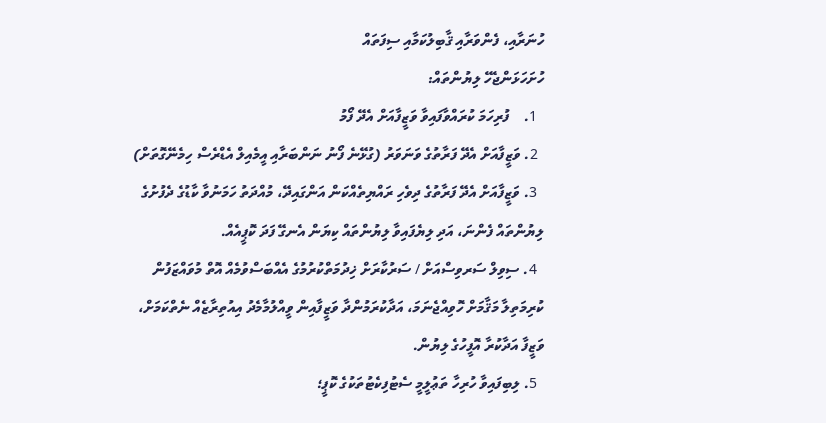ހުނަރާއި، ފެންވަރާއި ޤާބިލުކަމާއި ސިފަތައް
ހުށަހަޅަންޖެހޭ ލިޔުންތައް:
  1.    ފުރިހަމަ ކުރައްވާފައިވާ ވަޒީފާއަށް އެދޭ ފޯމު
  2. ވަޒީފާއަށް އެދޭ ފަރާތުގެ ވަނަވަރު (ގުޅޭނެ ފޯނު ނަންބަރާއި އީމެއިލް އެޑްރެސް ހިމެނޭގޮތަށް)
  3. ވަޒީފާއަށް އެދޭ ފަރާތުގެ ދިވެހި ރައްޔިތެއްކަން އަންގައިދޭ، މުއްދަތު ހަމަނުވާ ކާޑުގެ ދެފުށުގެ ލިޔުންތައް ފެންނަ، އަދި ލިޔެފައިވާ ލިޔުންތައް ކިޔަން އެނގޭ ފަދަ ކޮޕީއެއް.
  4. ސިވިލް ސަރވިސްއަށް / ސަރުކާރަށް ޚިދުމަތްކުރުމުގެ އެއްބަސްވުމެއް އޮތް މުވައްޒަފުން ކުރިމަތިލާ މަޤާމަށް ހޮވިއްޖެނަމަ، އަދާކުރަމުންދާ ވަޒީފާއިން ވީއްލުމާމެދު އިއުތިރާޒެއް ނެތްކަމަށް، ވަޒީފާ އަދާކުރާ އޮފީހުގެ ލިޔުން.
  5. ލިބިފައިވާ ހުރިހާ ތަޢުލީމީ ސެޓުފިކެޓުތަކުގެ ކޮޕީ؛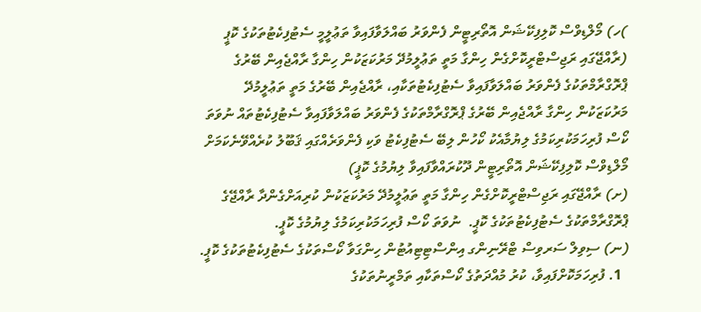)ހ) މޯލްޑިވްސް ކޮލިފިކޭޝަން އޮތޯރިޓީން ފެންވަރު ބައްލަވާފައިވާ ތަޢުލީމީ ސެޓުފިކެޓުތަކުގެ ކޮޕީ (ރާއްޖޭގައި ރަޖިސްޓްރީކޮށްގެން ހިންގާ މަތީ ތަޢުލީމުދޭ މަރުކަޒަކުން ހިންގާ ރާއްޖެއިން ބޭރުގެ ޕްރޮގްރާމްތަކުގެ ފެންވަރު ބައްލަވާފައިވާ ސެޓުފިކެޓުތަކާއި، ރާއްޖެއިން ބޭރުގެ މަތީ ތަޢުލީމުދޭ މަރުކަޒަކުން ހިންގާ ރާއްޖެއިން ބޭރުގެ ޕްރޮގްރާމްތަކުގެ ފެންވަރު ބައްލަވާފައިވާ ސެޓުފިކެޓުތައް ނުވަތަ ކޯސް ފުރިހަމަކުރިކަމުގެ ލިޔުމާއެކު ކޯހުން ލިބޭ ސެޓުފިކެޓު ވަކި ފެންވަރެއްގައި ޤަބޫލު ކުރެއްވޭނެކަމަށް މޯލްޑިވްސް ކޮލިފިކޭޝަން އޮތޯރިޓީން ދޫކުރައްވާފައިވާ ލިޔުމުގެ ކޮޕީ)
(ށ) ރާއްޖޭގައި ރަޖިސްޓްރީކޮށްގެން ހިންގާ މަތީ ތަޢުލީމުދޭ މަރުކަޒަކުން ކުރިއަށްގެންދާ ރާއްޖޭގެ ޕްރޮގްރާމްތަކުގެ ސެޓުފިކެޓުތަކުގެ ކޮޕީ.  ނުވަތަ ކޯސް ފުރިހަމަކުރިކަމުގެ ލިޔުމުގެ ކޮޕީ.
(ނ) ސިވިލް ސަރވިސް ޓްރޭނިންގ އިންސްޓިޓިއުޓުން ހިންގަވާ ކޯސްތަކުގެ ސެޓުފިކެޓުތަކުގެ ކޮޕީ.
  1. ފުރިހަމަކޮށްފައިވާ، ކުރު މުއްދަތުގެ ކޯސްތަކާއި ތަމްރީނުތަކުގެ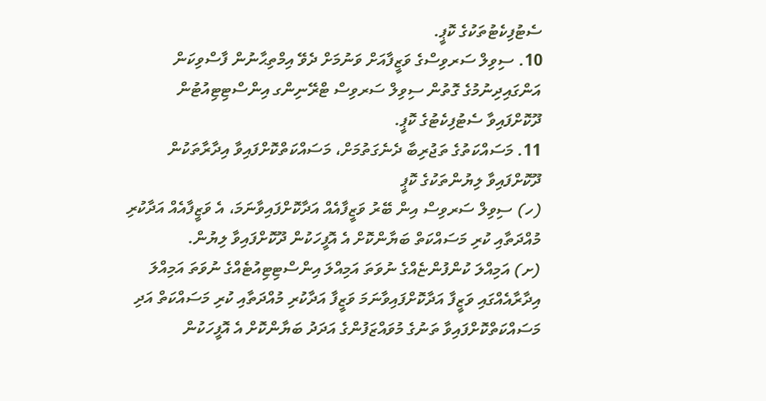ސެޓުފިކެޓުތަކުގެ ކޮޕީ.
10. ސިވިލް ސަރވިސްގެ ވަޒީފާއަށް ވަނުމަށް ދެވޭ އިމްތިޙާނުން ފާސްވިކަން އަންގައިދިނުމުގެ ގޮތުން ސިވިލް ސަރވިސް ޓްރޭނިންގ އިންސްޓިޓިއުޓުން ދޫކޮށްފައިވާ ސެޓުފިކެޓުގެ ކޮޕީ.
11. މަސައްކަތުގެ ތަޖުރިބާ ދެނެގަތުމަށް، މަސައްކަތްކޮށްފައިވާ އިދާރާތަކުން ދޫކޮށްފައިވާ ލިޔުންތަކުގެ ކޮޕީ
(ހ) ސިވިލް ސަރވިސް އިން ބޭރު ވަޒީފާއެއް އަދާކޮށްފައިވާނަމަ، އެ ވަޒީފާއެއް އަދާކުރި މުއްދަތާއި ކުރި މަސައްކަތް ބަޔާންކޮށް އެ އޮފީހަކުން ދޫކޮށްފައިވާ ލިޔުން.
(ށ) އަމިއްލަ ކުންފުންޏެއްގެ ނުވަތަ އަމިއްލަ އިންސްޓިޓިއުޓެއްގެ ނުވަތަ އަމިއްލަ އިދާރާއެއްގައި ވަޒީފާ އަދާކޮށްފައިވާނަމަ ވަޒީފާ އަދާކުރި މުއްދަތާއި ކުރި މަސައްކަތް އަދި މަސައްކަތްކޮށްފައިވާ ތަނުގެ މުވައްޒަފުންގެ އަދަދު ބަޔާންކޮށް އެ އޮފީހަކުން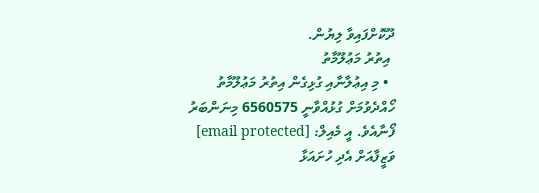ދޫކޮށްފައިވާ ލިޔުން.
 އިތުރު މަޢުލޫމާތު
  • މި އިޢުލާނާއި ގުޅިގެން އިތުރު މަޢުލޫމާތު ހޯއްދެވުމަށް ގުޅުއްވާނީ 6560575 މިނަންބަރު ފޯނާއެވެ. އީ މެއިލް: [email protected]
ވަޒީފާއަށް އެދި ހުށައަޅާ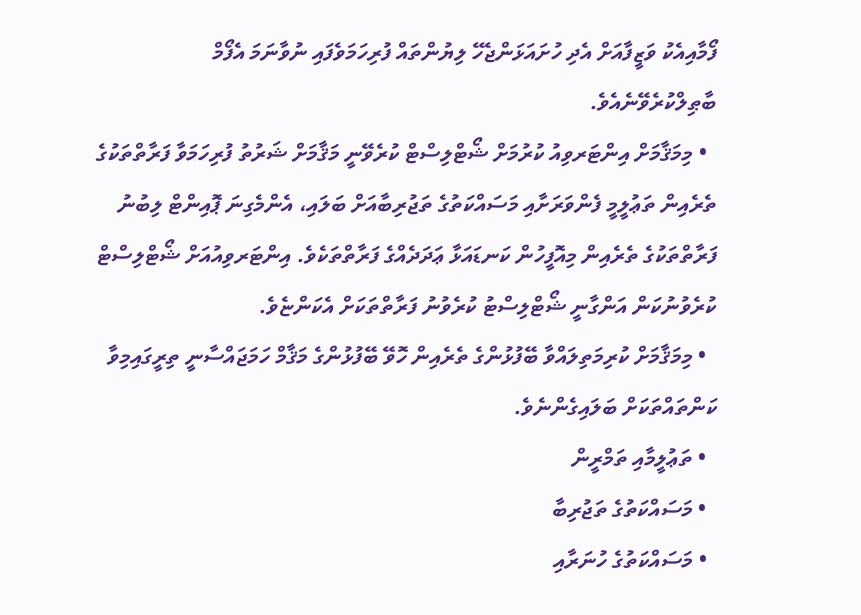ފޯމާއިއެކު ވަޒީފާއަށް އެދި ހުށައަޅަންޖެހޭ ލިޔުންތައް ފުރިހަމަވެފައި ނުވާނަމަ އެފޯމް ބާޠިލްކުރެވޭނެއެވެ.
  • މިމަޤާމަށް އިންޓަރވިއު ކުރުމަށް ޝޯޓްލިސްޓް ކުރެވޭނީ މަޤާމަށް ޝަރުތު ފުރިހަމަވާ ފަރާތްތަކުގެ ތެރެއިން ތަޢުލީމީ ފެންވަރަށާއި މަސައްކަތުގެ ތަޖުރިބާއަށް ބަލައި، އެންމެގިނަ ޕޮއިންޓް ލިބުނު ފަރާތްތަކުގެ ތެރެއިން މިއޮފީހުން ކަނޑައަޅާ ޢަދަދެއްގެ ފަރާތްތަކެވެ. އިންޓަރވިއުއަށް ޝޯޓްލިސްޓް ކުރެވުނުކަން އަންގާނީ ޝޯޓްލިސްޓު ކުރެވުނު ފަރާތްތަކަށް އެކަންޏެވެ.
  • މިމަޤާމަށް ކުރިމަތިލައްވާ ބޭފުޅުންގެ ތެރެއިން ހޮވޭ ބޭފުޅުންގެ މަޤާމް ހަމަޖައްސާނީ ތިރީގައިމިވާ ކަންތައްތަކަށް ބަލައިގެންނެވެ.
  • ތަޢުލީމާއި ތަމްރީން
  • މަސައްކަތުގެ ތަޖުރިބާ
  • މަސައްކަތުގެ ހުނަރާއި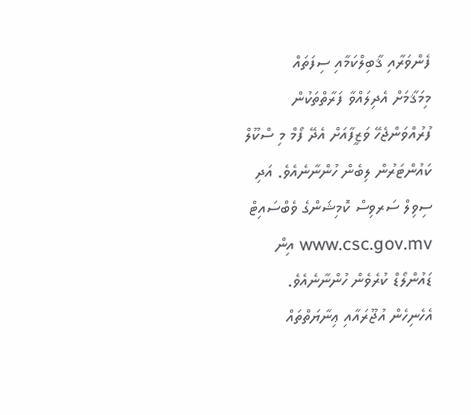ފެންވަރާއި ޤާބިލްކަމާއި ސިފަތައް
މިމަޤާމަށް އެދިލައްވާ ފަރާތްތަކުން ފުރުއްވަންޖެހޭ ވަޒީފާއަށް އެދޭ ފޯމް މި ސްކޫލް ކައުންޓަރުން ލިބެން ހުންނާނެއެވެ. އަދި ސިވިލް ސަރވިސް ކޮމިޝަންގެ ވެބްސައިޓް www.csc.gov.mv އިން ޑައުންލޯޑް ކުރެވެން ހުންނާނެއެވެ.
އެހެނިހެން އުޖޫރައާއި ޢިނާޔަތްތައް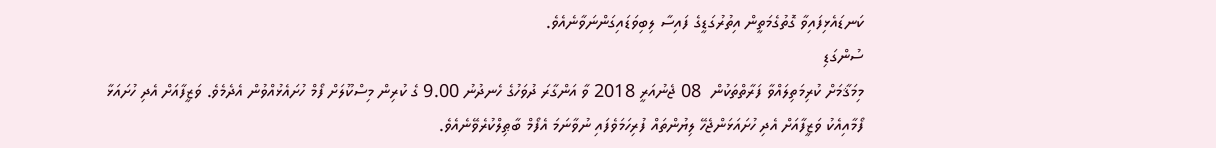ކަނޑައެޅިފައިވާ ގޮތުގެމަތީން އިތުރުގަޑީގެ ފައިސާ ލިބިވަޑައިގަންނަވާނެއެވެ.
ސުންގަޑި
މިމަޤާމަށް ކުރިމަތިލައްވާ ފަރާތްތަކުން  08 ޖެނުއަރީ 2018 ވާ އަންގާރަ ދުވަހުގެ ހެނދުނު 9.00 ގެ ކުރިން މިސްކޫލަށް ފޯމް ހުށައެޅުއްވުން އެދެމެވެ. ވަޒީފާއަށް އެދި ހުށައަޅާ ފޯމާއިއެކު ވަޒީފާއަށް އެދި ހުށައަޅަންޖެހޭ ލިޔުންތައް ފުރިހަމަވެފައި ނުވާނަމަ އެފޯމް ބާޠިލްކުރެވޭނެއެވެ.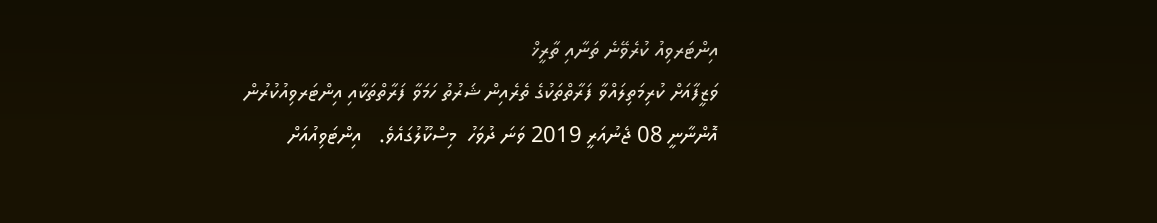އިންޓަރވިއު ކުރެވޭނެ ތަނާއި ތާރީޚް
ވަޒީފާއަށް ކުރިމަތިލައްވާ ފަރާތްތަކުގެ ތެރެއިން ޝަރުތު ހަމަވާ ފަރާތްތަކާއި އިންޓަރވިއުކުރުން އޮންނާނީ 08 ޖެނުއަރީ 2019 ވަނަ ދުވަހު  މިސްކޫލުގައެވެ.   އިންޓަވިއުއަށް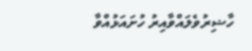ހާޟިރުވެލައްވާއިރު ހުށައަޅުއްވާ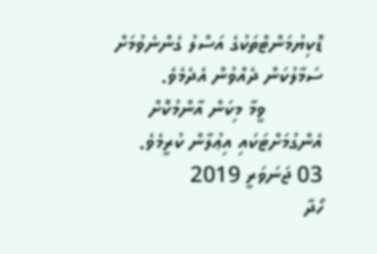ޑޮކިޔުމަންޓްތަކުގެ އަސްލު ގެންނެވުމަށް ސަމާލުކަން ދެއްވުން އެދެމެވެ.
          ވީމާ މިކަން އާންމުކޮށް އެންގުމަށްޓަކައި އިޢުލާން ކުރީމެވެ.
03 ޖަނަވަރީ 2019
ހޯދާ